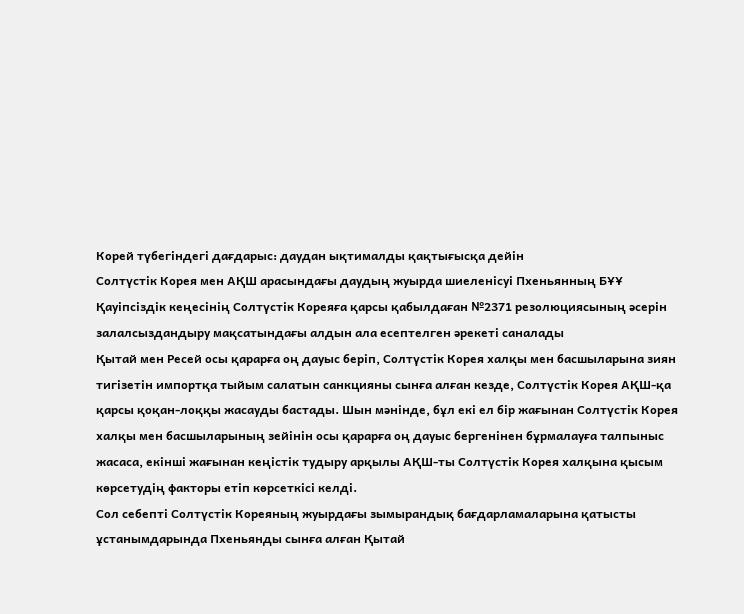Корей түбегіндегі дағдарыс: даудан ықтималды қақтығысқа дейін
Солтүстік Корея мен АҚШ арасындағы даудың жуырда шиеленісуі Пхеньянның БҰҰ Қауіпсіздік кеңесінің Солтүстік Кореяға қарсы қабылдаған №2371 резолюциясының әсерін залалсыздандыру мақсатындағы алдын ала есептелген әрекеті саналады
Қытай мен Ресей осы қарарға оң дауыс беріп, Солтүстік Корея халқы мен басшыларына зиян тигізетін импортқа тыйым салатын санкцияны сынға алған кезде, Солтүстік Корея АҚШ-қа қарсы қоқан-лоққы жасауды бастады. Шын мәнінде, бұл екі ел бір жағынан Солтүстік Корея халқы мен басшыларының зейінін осы қарарға оң дауыс бергенінен бұрмалауға талпыныс жасаса, екінші жағынан кеңістік тудыру арқылы АҚШ-ты Солтүстік Корея халқына қысым көрсетудің факторы етіп көрсеткісі келді.
Сол себепті Солтүстік Кореяның жуырдағы зымырандық бағдарламаларына қатысты ұстанымдарында Пхеньянды сынға алған Қытай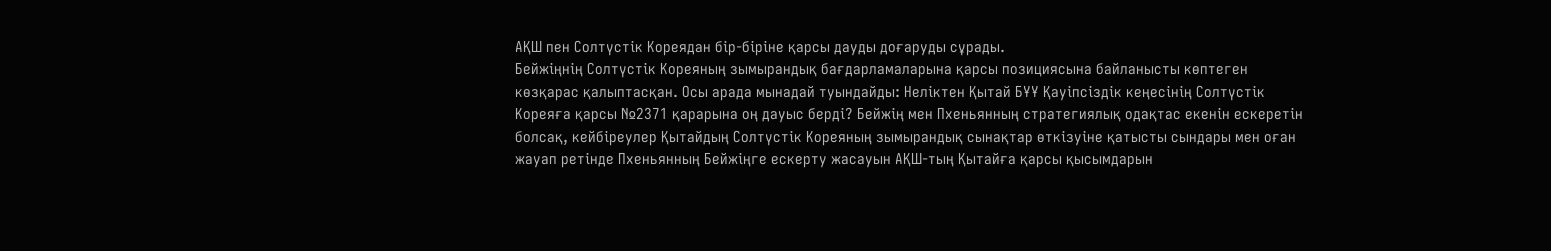АҚШ пен Солтүстік Кореядан бір-біріне қарсы дауды доғаруды сұрады.
Бейжіңнің Солтүстік Кореяның зымырандық бағдарламаларына қарсы позициясына байланысты көптеген көзқарас қалыптасқан. Осы арада мынадай туындайды: Неліктен Қытай БҰҰ Қауіпсіздік кеңесінің Солтүстік Кореяға қарсы №2371 қарарына оң дауыс берді? Бейжің мен Пхеньянның стратегиялық одақтас екенін ескеретін болсақ, кейбіреулер Қытайдың Солтүстік Кореяның зымырандық сынақтар өткізуіне қатысты сындары мен оған жауап ретінде Пхеньянның Бейжіңге ескерту жасауын АҚШ-тың Қытайға қарсы қысымдарын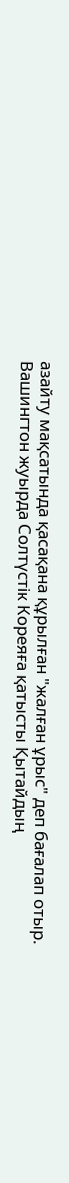азайту мақсатында қасақана құрылған "жалған ұрыс" деп бағалап отыр.
Вашингтон жуырда Солтүстік Кореяға қатысты Қытайдың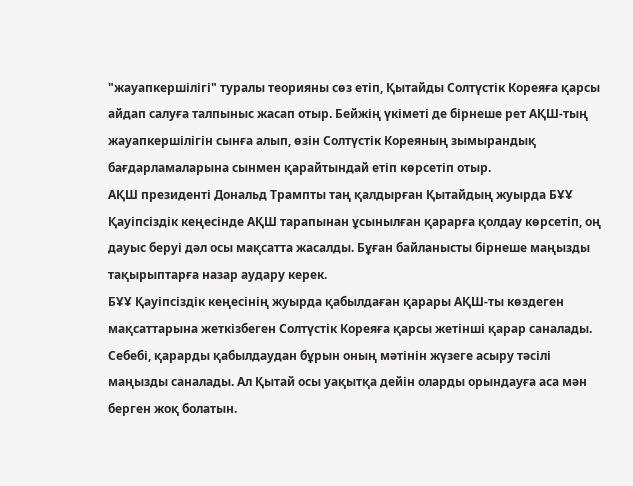"жауапкершілігі" туралы теорияны сөз етіп, Қытайды Солтүстік Кореяға қарсы айдап салуға талпыныс жасап отыр. Бейжің үкіметі де бірнеше рет АҚШ-тың жауапкершілігін сынға алып, өзін Солтүстік Кореяның зымырандық бағдарламаларына сынмен қарайтындай етіп көрсетіп отыр.
АҚШ президенті Дональд Трампты таң қалдырған Қытайдың жуырда БҰҰ Қауіпсіздік кеңесінде АҚШ тарапынан ұсынылған қарарға қолдау көрсетіп, оң дауыс беруі дәл осы мақсатта жасалды. Бұған байланысты бірнеше маңызды тақырыптарға назар аудару керек.
БҰҰ Қауіпсіздік кеңесінің жуырда қабылдаған қарары АҚШ-ты көздеген мақсаттарына жеткізбеген Солтүстік Кореяға қарсы жетінші қарар саналады. Себебі, қарарды қабылдаудан бұрын оның мәтінін жүзеге асыру тәсілі маңызды саналады. Ал Қытай осы уақытқа дейін оларды орындауға аса мән берген жоқ болатын.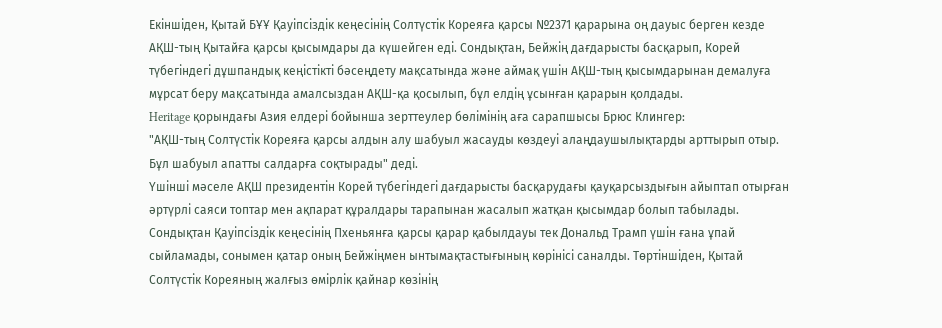Екіншіден, Қытай БҰҰ Қауіпсіздік кеңесінің Солтүстік Кореяға қарсы №2371 қарарына оң дауыс берген кезде АҚШ-тың Қытайға қарсы қысымдары да күшейген еді. Сондықтан, Бейжің дағдарысты басқарып, Корей түбегіндегі дұшпандық кеңістікті бәсеңдету мақсатында және аймақ үшін АҚШ-тың қысымдарынан демалуға мұрсат беру мақсатында амалсыздан АҚШ-қа қосылып, бұл елдің ұсынған қарарын қолдады.
Heritage қорындағы Азия елдері бойынша зерттеулер бөлімінің аға сарапшысы Брюс Клингер:
"АҚШ-тың Солтүстік Кореяға қарсы алдын алу шабуыл жасауды көздеуі алаңдаушылықтарды арттырып отыр. Бұл шабуыл апатты салдарға соқтырады" деді.
Үшінші мәселе АҚШ президентін Корей түбегіндегі дағдарысты басқарудағы қауқарсыздығын айыптап отырған әртүрлі саяси топтар мен ақпарат құралдары тарапынан жасалып жатқан қысымдар болып табылады. Сондықтан Қауіпсіздік кеңесінің Пхеньянға қарсы қарар қабылдауы тек Дональд Трамп үшін ғана ұпай сыйламады, сонымен қатар оның Бейжіңмен ынтымақтастығының көрінісі саналды. Төртіншіден, Қытай Солтүстік Кореяның жалғыз өмірлік қайнар көзінің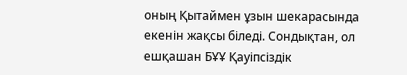оның Қытаймен ұзын шекарасында екенін жақсы біледі. Сондықтан, ол ешқашан БҰҰ Қауіпсіздік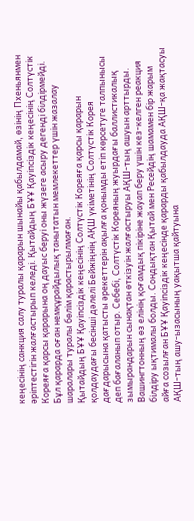кеңесінің санкция салу туралы қарарын шынайы қабылдамай, өзінің Пхеньянмен әріптестігін жалғастырып келеді. Қытайдың БҰҰ Қауіпсіздік кеңесінің Солтүстік Кореяға қарсы қарарына оң дауыс беруі оны жүзеге асыру дегенді білдірмейді. Бұл қарарда оған немқұрайдылық танытатын мемлекеттер үшін жазалау шаралары туралы бөлім қарастырылмаған.
Қытайдың БҰҰ Қауіпсіздік кеңесінің Солтүстік Кореяға қарсы қарарын қолдаудағы бесінші дәлелі Бейжіңнің АҚШ үкіметінің Солтүстік Корея дағдарысына қатысты әрекеттерін ақылға қонымды етіп көрсетуге талпынысы деп бағаланып отыр. Себебі, Солтүстік Кореяның жуырдағы баллистикалық зымырандарын сынақтан өткізуін жалғастыруы АҚШ-тың ашуын арттырды. Вашингтонның өз елінің қоғамдық пікіріне жауап беру үшін кез-келген реакция білдіру ықтималы болды. Сондықтан Қытай мен Ресейдің шамамен бір жарым айға созылған БҰҰ Қауіпсіздік кеңесінде қарарды қабылдауда АҚШ-қа жақтасуы АҚШ-тың ашу-ызасының уақытша қайтуына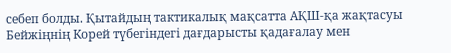себеп болды. Қытайдың тактикалық мақсатта АҚШ-қа жақтасуы Бейжіңнің Корей түбегіндегі дағдарысты қадағалау мен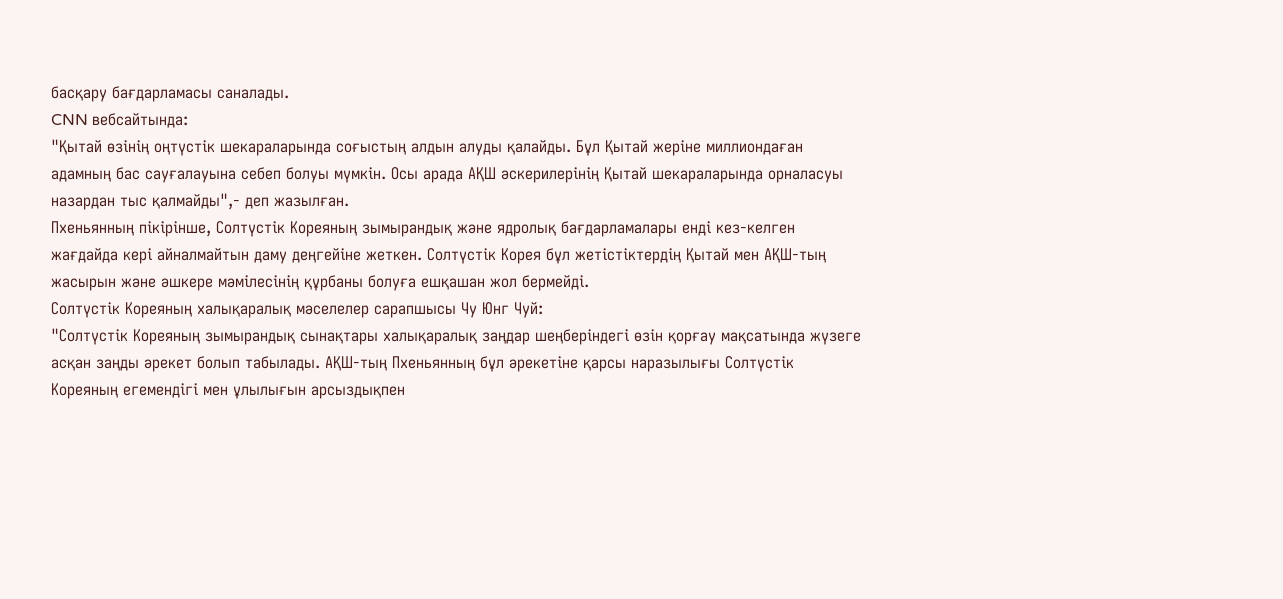басқару бағдарламасы саналады.
CNN вебсайтында:
"Қытай өзінің оңтүстік шекараларында соғыстың алдын алуды қалайды. Бұл Қытай жеріне миллиондаған адамның бас сауғалауына себеп болуы мүмкін. Осы арада АҚШ әскерилерінің Қытай шекараларында орналасуы назардан тыс қалмайды",- деп жазылған.
Пхеньянның пікірінше, Солтүстік Кореяның зымырандық және ядролық бағдарламалары енді кез-келген жағдайда кері айналмайтын даму деңгейіне жеткен. Солтүстік Корея бұл жетістіктердің Қытай мен АҚШ-тың жасырын және әшкере мәмілесінің құрбаны болуға ешқашан жол бермейді.
Солтүстік Кореяның халықаралық мәселелер сарапшысы Чу Юнг Чуй:
"Солтүстік Кореяның зымырандық сынақтары халықаралық заңдар шеңберіндегі өзін қорғау мақсатында жүзеге асқан заңды әрекет болып табылады. АҚШ-тың Пхеньянның бұл әрекетіне қарсы наразылығы Солтүстік Кореяның егемендігі мен ұлылығын арсыздықпен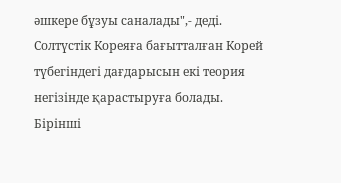әшкере бұзуы саналады",- деді.
Солтүстік Кореяға бағытталған Корей түбегіндегі дағдарысын екі теория негізінде қарастыруға болады. Бірінші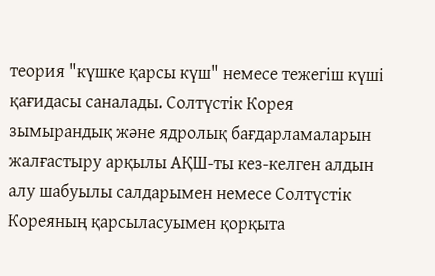теория "күшке қарсы күш" немесе тежегіш күші қағидасы саналады. Солтүстік Корея зымырандық және ядролық бағдарламаларын жалғастыру арқылы АҚШ-ты кез-келген алдын алу шабуылы салдарымен немесе Солтүстік Кореяның қарсыласуымен қорқыта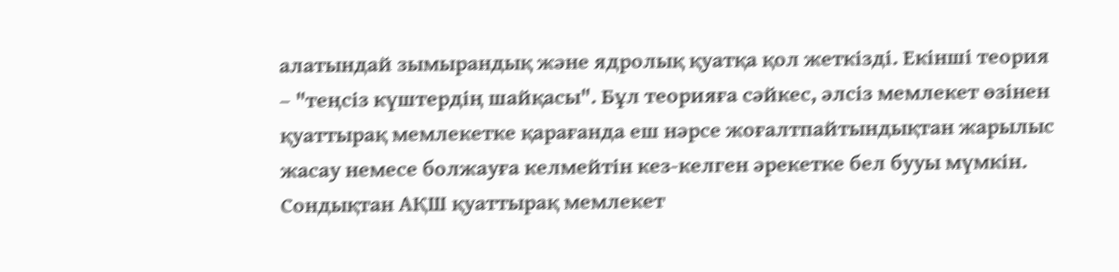алатындай зымырандық және ядролық қуатқа қол жеткізді. Екінші теория – "теңсіз күштердің шайқасы". Бұл теорияға сәйкес, әлсіз мемлекет өзінен қуаттырақ мемлекетке қарағанда еш нәрсе жоғалтпайтындықтан жарылыс жасау немесе болжауға келмейтін кез-келген әрекетке бел бууы мүмкін.
Сондықтан АҚШ қуаттырақ мемлекет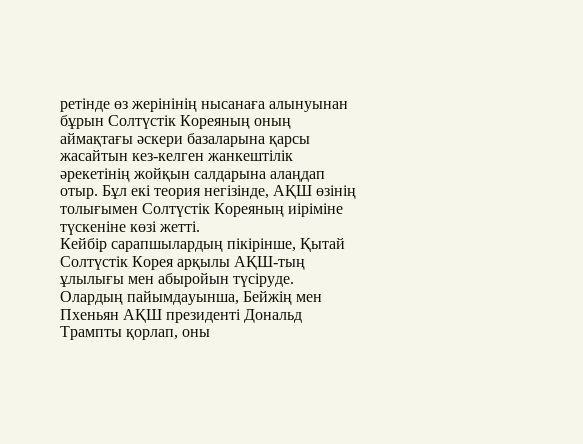ретінде өз жерінінің нысанаға алынуынан бұрын Солтүстік Кореяның оның аймақтағы әскери базаларына қарсы жасайтын кез-келген жанкештілік әрекетінің жойқын салдарына алаңдап отыр. Бұл екі теория негізінде, АҚШ өзінің толығымен Солтүстік Кореяның иіріміне түскеніне көзі жетті.
Кейбір сарапшылардың пікірінше, Қытай Солтүстік Корея арқылы АҚШ-тың ұлылығы мен абыройын түсіруде. Олардың пайымдауынша, Бейжің мен Пхеньян АҚШ президенті Дональд Трампты қорлап, оны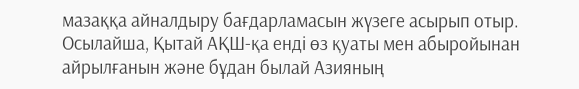мазаққа айналдыру бағдарламасын жүзеге асырып отыр. Осылайша, Қытай АҚШ-қа енді өз қуаты мен абыройынан айрылғанын және бұдан былай Азияның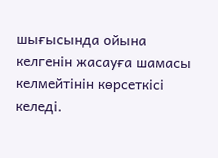шығысында ойына келгенін жасауға шамасы келмейтінін көрсеткісі келеді.